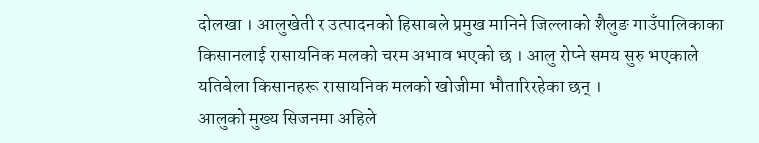दोलखा । आलुखेती र उत्पादनको हिसाबले प्रमुख मानिने जिल्लाको शैलुङ गाउँपालिकाका किसानलाई रासायनिक मलको चरम अभाव भएको छ । आलु रोप्ने समय सुरु भएकाले यतिबेला किसानहरू रासायनिक मलको खोजीमा भौतारिरहेका छन् ।
आलुको मुख्य सिजनमा अहिले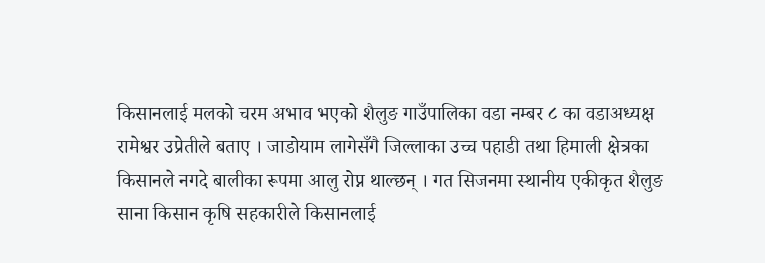किसानलाई मलको चरम अभाव भएको शैलुङ गाउँपालिका वडा नम्बर ८ का वडाअध्यक्ष रामेश्वर उप्रेतीले बताए । जाडोयाम लागेसँगै जिल्लाका उच्च पहाडी तथा हिमाली क्षेत्रका किसानले नगदे बालीका रूपमा आलु रोप्न थाल्छन् । गत सिजनमा स्थानीय एकीकृत शैलुङ साना किसान कृषि सहकारीले किसानलाई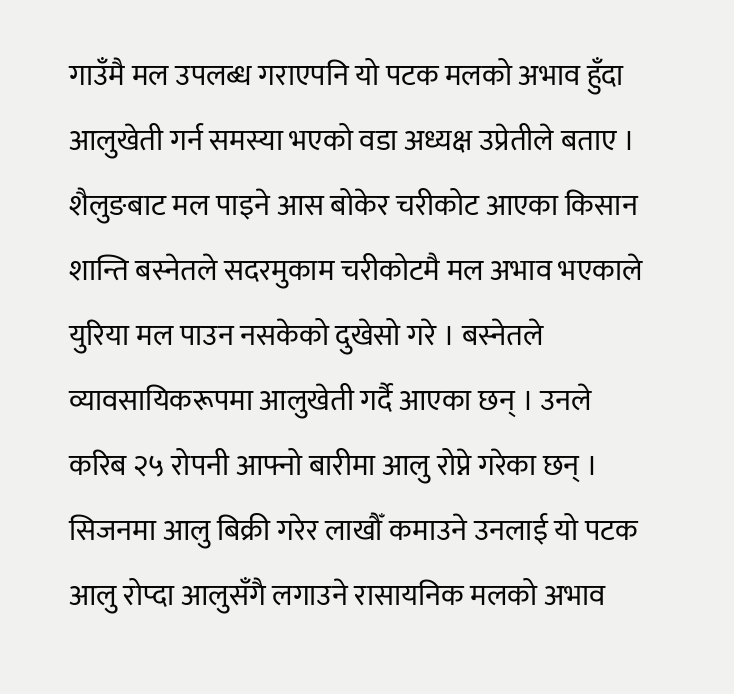गाउँमै मल उपलब्ध गराएपनि यो पटक मलको अभाव हुँदा आलुखेती गर्न समस्या भएको वडा अध्यक्ष उप्रेतीले बताए ।
शैलुङबाट मल पाइने आस बोकेर चरीकोट आएका किसान शान्ति बस्नेतले सदरमुकाम चरीकोटमै मल अभाव भएकाले युरिया मल पाउन नसकेको दुखेसो गरे । बस्नेतले व्यावसायिकरूपमा आलुखेती गर्दै आएका छन् । उनले करिब २५ रोपनी आफ्नो बारीमा आलु रोप्ने गरेका छन् । सिजनमा आलु बिक्री गरेर लाखौँ कमाउने उनलाई यो पटक आलु रोप्दा आलुसँगै लगाउने रासायनिक मलको अभाव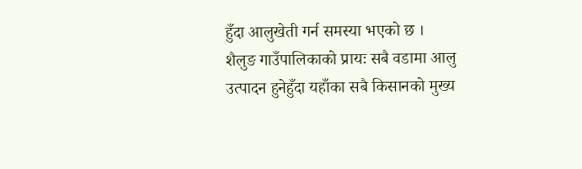हुँदा आलुखेती गर्न समस्या भएको छ ।
शैलुङ गाउँपालिकाको प्रायः सबै वडामा आलु उत्पादन हुनेहुँदा यहाँका सबै किसानको मुख्य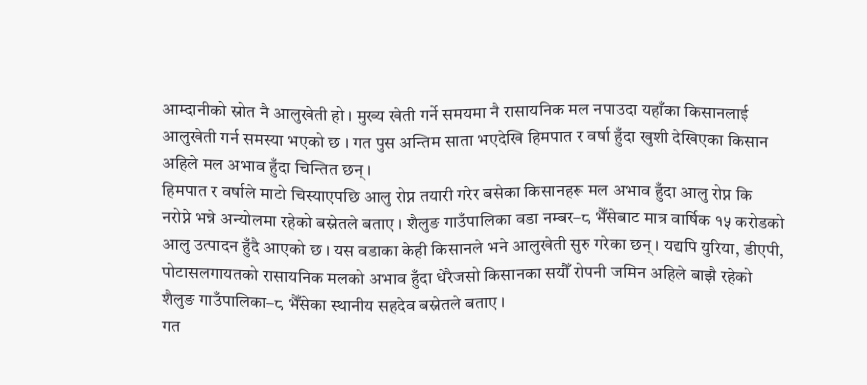आम्दानीको स्रोत नै आलुखेती हो । मुख्य खेती गर्ने समयमा नै रासायनिक मल नपाउदा यहाँका किसानलाई आलुखेती गर्न समस्या भएको छ । गत पुस अन्तिम साता भएदेखि हिमपात र वर्षा हुँदा खुशी देखिएका किसान अहिले मल अभाव हुँदा चिन्तित छन् ।
हिमपात र वर्षाले माटो चिस्याएपछि आलु रोप्न तयारी गरेर बसेका किसानहरू मल अभाव हुँदा आलु रोप्न कि नरोप्ने भन्ने अन्योलमा रहेको बस्नेतले बताए । शैलुङ गाउँपालिका वडा नम्बर–८ भैँसेबाट मात्र वार्षिक १५ करोडको आलु उत्पादन हुँदै आएको छ । यस वडाका केही किसानले भने आलुखेती सुरु गरेका छन् । यद्यपि युरिया, डीएपी, पोटासलगायतको रासायनिक मलको अभाव हुँदा धेरैजसो किसानका सयौँ रोपनी जमिन अहिले बाझै रहेको शैलुङ गाउँपालिका–८ भैँसेका स्थानीय सहदेव बस्नेतले बताए ।
गत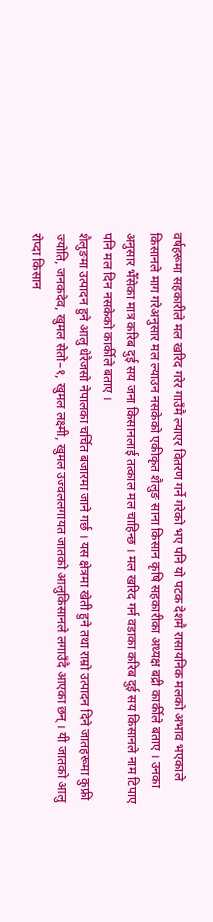वर्षहरूमा सहकारीले मल खरिद गरेर गाउँमै ल्याएर वितरण गर्ने गरेको भए पनि यो पटक देशमै रासायनिक मलको अभाव भएकाले किसानले माग गरेअनुसार मल ल्याउन नसकेको एकीकृत शैलुङ साना किसान कृषि सहकारीका अध्यक्ष बद्री कार्कीले बताए । उनका अनुसार भैँसेका मात्र करिब दुई सय जना किसानलाई तत्काल मल चाहिन्छ । मल खरिद गर्न वडाका करिब दुई सय किसानले नाम टिपाए पनि मल दिन नसकेको कार्कीले बताए ।
शैलुङमा उत्पादन हुने आलु धेरैजसो नेपालका चर्चित बजारमा जाने गर्छ । यस क्षेत्रमा खेती हुने तथा राम्रो उत्पादन दिने जातहरूमा कुफ्री ज्योति, जनकदेव, खुमल सेतो–१, खुमल लक्ष्मी, खुमल उज्वललगायत जातको आलुकिसानले लगाउँदै आएका छन् । यी जातको आलु रोप्दा किसान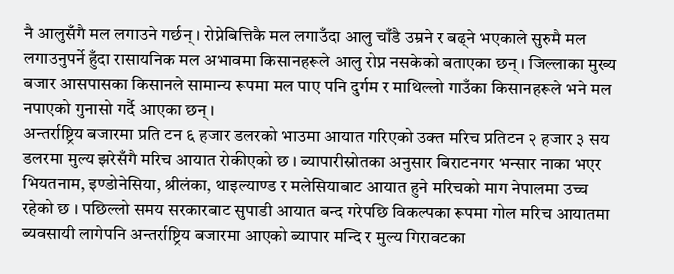नै आलुसँगै मल लगाउने गर्छन् । रोप्नेबित्तिकै मल लगाउँदा आलु चाँडै उम्रने र बढ्ने भएकाले सुरुमै मल लगाउनुपर्ने हुँदा रासायनिक मल अभावमा किसानहरूले आलु रोप्न नसकेको बताएका छन् । जिल्लाका मुख्य बजार आसपासका किसानले सामान्य रूपमा मल पाए पनि दुर्गम र माथिल्लो गाउँका किसानहरूले भने मल नपाएको गुनासो गर्दै आएका छन् ।
अन्तर्राष्ट्रिय बजारमा प्रति टन ६ हजार डलरको भाउमा आयात गरिएको उक्त मरिच प्रतिटन २ हजार ३ सय डलरमा मुल्य झरेसँगै मरिच आयात रोकीएको छ । ब्यापारीस्रोतका अनुसार बिराटनगर भन्सार नाका भएर भियतनाम, इण्डोनेसिया, श्रीलंका, थाइल्याण्ड र मलेसियाबाट आयात हुने मरिचको माग नेपालमा उच्च रहेको छ । पछिल्लो समय सरकारबाट सुपाडी आयात बन्द गरेपछि विकल्पका रूपमा गोल मरिच आयातमा ब्यवसायी लागेपनि अन्तर्राष्ट्रिय बजारमा आएको ब्यापार मन्दि र मुल्य गिरावटका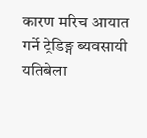कारण मरिच आयात गर्ने ट्रेडिङ्ग ब्यवसायी यतिबेला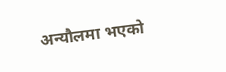अन्यौलमा भएको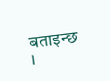बताइन्छ ।